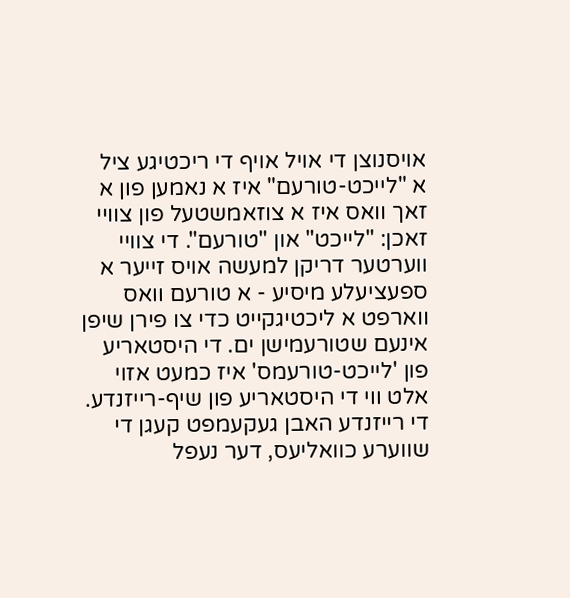אויסנוצן די אויל אויף די ריכטיגע ציל
א "לייכט-טורעם" איז א נאמען פון א זאך וואס איז א צוזאמשטעל פון צוויי זאכן: "לייכט" און "טורעם". די צוויי ווערטער דריקן למעשה אויס זייער א ספעציעלע מיסיע - א טורעם וואס ווארפט א ליכטיגקייט כדי צו פירן שיפן אינעם שטורעמישן ים. די היסטאריע פון 'לייכט-טורעמס' איז כמעט אזוי אלט ווי די היסטאריע פון שיף-רייזנדע. די רייזנדע האבן געקעמפט קעגן די שווערע כוואליעס, דער נעפל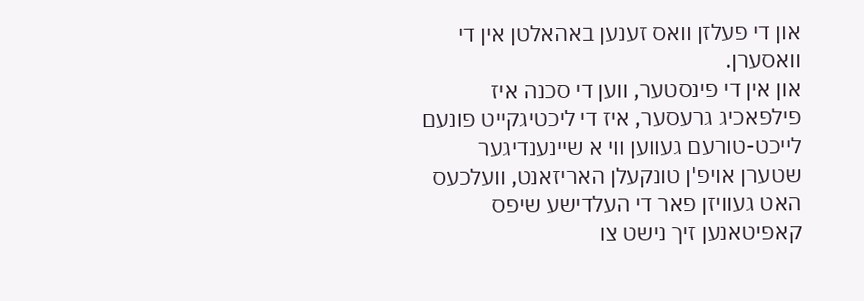און די פעלזן וואס זענען באהאלטן אין די וואסערן.
און אין די פינסטער, ווען די סכנה איז פילפאכיג גרעסער, איז די ליכטיגקייט פונעם לייכט-טורעם געווען ווי א שיינענדיגער שטערן אויפ'ן טונקעלן האריזאנט, וועלכעס האט געוויזן פאר די העלדישע שיפס קאפיטאנען זיך נישט צו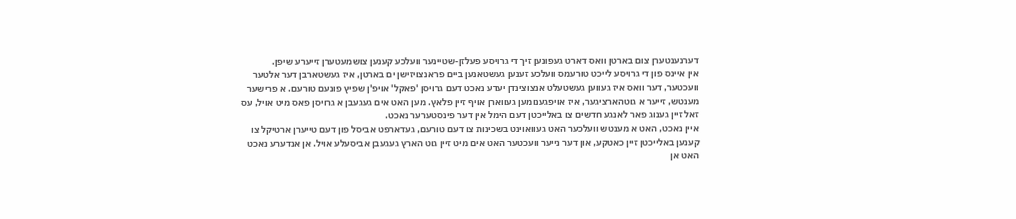דערנענטערן צום בארטן וואס דארט געפונען זיך די גרויסע פעלזן-שטיינער וועלכע קענען צושמעטערן זייערע שיפן.
אין איינס פון די גרויסע לייכט טורעמס וועלכע זענען געשטאנען ביים פראנצויזישן ים בארטן, איז געשטארבן דער אלטער וועכטער, דער וואס איז געווען געשטעלט אנצוצינדן יעדע נאכט דעם גרויסן 'פאקל' אויפ'ן שפיץ פונעם טורעם. א פרישער מענטש, זייער א גוטהארציגער, איז אויפגענומען געווארן אויף זיין פלאץ. מען האט אים געגעבן א גרויסן פאס מיט אויל, עס זאל זיין גענוג פאר לאנגע חדשים צו באלייכטן דעם הימל אין דער פינסטערער נאכט.
איין נאכט, האט א מענטש וועלכער האט געוואוינט בשכינות צו דעם טורעם, געדארפט אביסל פון דעם טייערן ארטיקל צו קענען באלייכטן זיין כאטקע, און דער נייער וועכטער האט אים מיט זיין גוט הארץ געגעבן אביסעלע אויל. אן אנדערע נאכט האט אן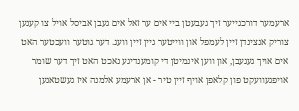ארעמער דורכגייער זיך געבעטן ביי אים ער זאל אים געבן אביסל אויל צו קענען צוריק אנצינדן זיין לעמפל און ווייטער גיין זיין וועג. דער גוטער וועכטער האט אים אויך געגעבן, און ווען אינמיטן די קומענדיגע נאכט האט זיך דער שומר אויפגעוועקט פון קלאפן אויף זיין טיר - אן ארעמע אלמנה איז געשטאנען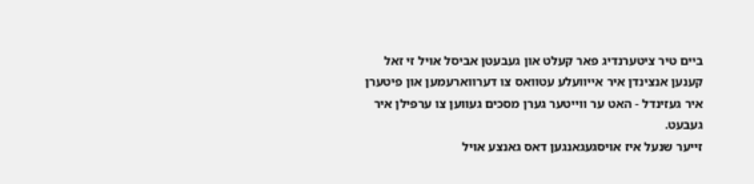ביים טיר ציטערנדיג פאר קעלט און געבעטן אביסל אויל זי זאל קענען אנצינדן איר אייוועלע עטוואס צו דערווארעמען און פיטערן איר געזינדל - האט ער ווייטער גערן מסכים געווען צו ערפילן איר געבעט.
זייער שנעל איז אויסגעגאנגען דאס גאנצע אויל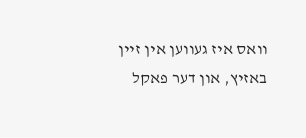וואס איז געווען אין זיין באזיץ, און דער פאקל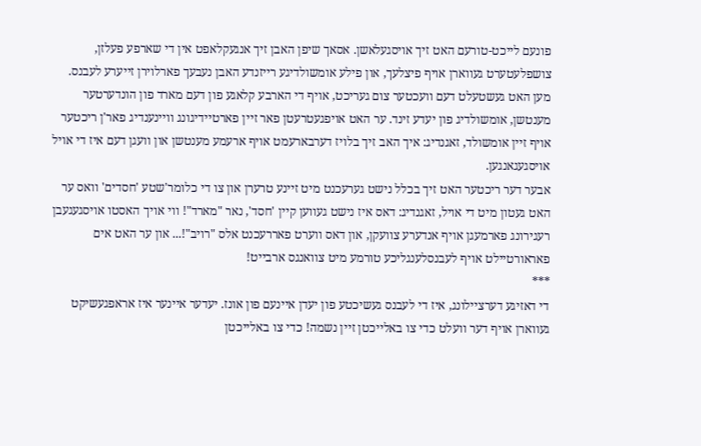פונעם לייכט-טורעם האט זיך אויסגעלאשן. אסאך שיפן האבן זיך אנגעקלאפט אין די שארפע פעלזן, צושפלעטערט געווארן אויף פיצלעך, און פילע אומשולדיגע רייזנדע האבן נעבעך פארלוירן זייערע לעבנס.
מען האט געשטעלט דעם וועכטער צום געריכט, אויף די הארבע קלאגע פון דעם מארד פון הונדערטער מענטשן, אומשולדיג פון יעדע זינד. ער האט אויפגעטרעטן פאר זיין פארטיידיגונג וויינענדיג פאר'ן ריכטער אויף זיין אומשולד, זאגנדיג: איך האב זיך בלויז דערבארעמט אויף ארעמע מענטשן און וועגן דעם איז די אויל אויסגעגאנגען.
אבער דער ריכטער האט זיך בכלל נישט גערעכנט מיט זיינע טרערן און צו די כלומר'שטע 'חסדים' וואס ער האט געטון מיט די אויל, זאגנדיג: דאס איז נישט געווען קיין 'חסד', נאר "מארד"! ווי אויך האסטו אויסגעגעבן רעגירונג פארמעגן אויף אנדערע צוועקן, און דאס ווערט פאררעכנט אלס "רויב"!... און ער האט אים פאראורטיילט אויף לעבנסלענגליכע טורמע מיט צוואנגס ארבייט!
***
די דאזיגע דערציילונג, איז די לעבנס געשיכטע פון יעדן איינעם פון אונז. יעדער איינער איז אראפגעשיקט געווארן אויף דער וועלט כדי צו באלייכטן זיין נשמה! כדי צו באלייכטן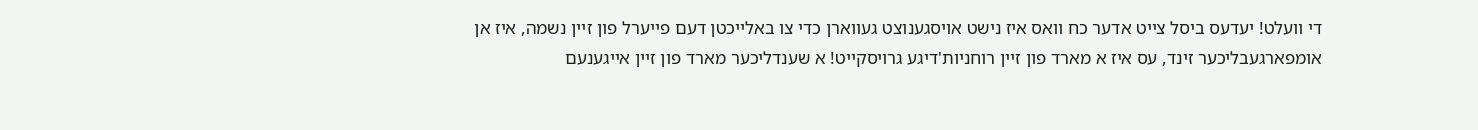די וועלט! יעדעס ביסל צייט אדער כח וואס איז נישט אויסגענוצט געווארן כדי צו באלייכטן דעם פייערל פון זיין נשמה, איז אן אומפארגעבליכער זינד, עס איז א מארד פון זיין רוחניות'דיגע גרויסקייט! א שענדליכער מארד פון זיין אייגענעם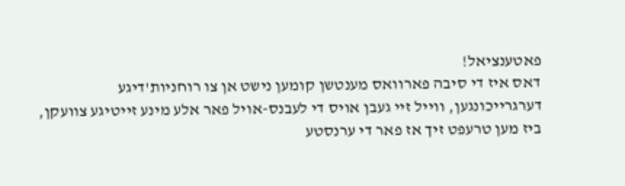פאטענציאל!
דאס איז די סיבה פארוואס מענטשן קומען נישט אן צו רוחניות'דיגע דערגרייכונגען, ווייל זיי געבן אויס די לעבנס-אויל פאר אלע מינע זייטיגע צוועקן, ביז מען טרעפט זיך אז פאר די ערנסטע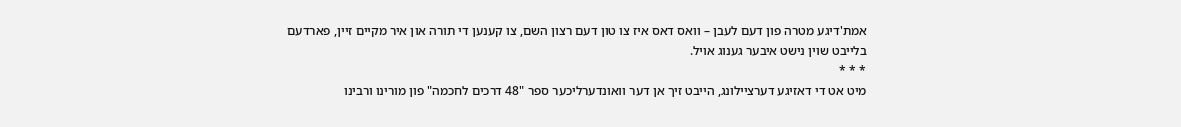אמת'דיגע מטרה פון דעם לעבן – וואס דאס איז צו טון דעם רצון השם, צו קענען די תורה און איר מקיים זיין, פארדעם בלייבט שוין נישט איבער גענוג אויל.
* * *
מיט אט די דאזיגע דערציילונג, הייבט זיך אן דער וואונדערליכער ספר "48 דרכים לחכמה" פון מורינו ורבינו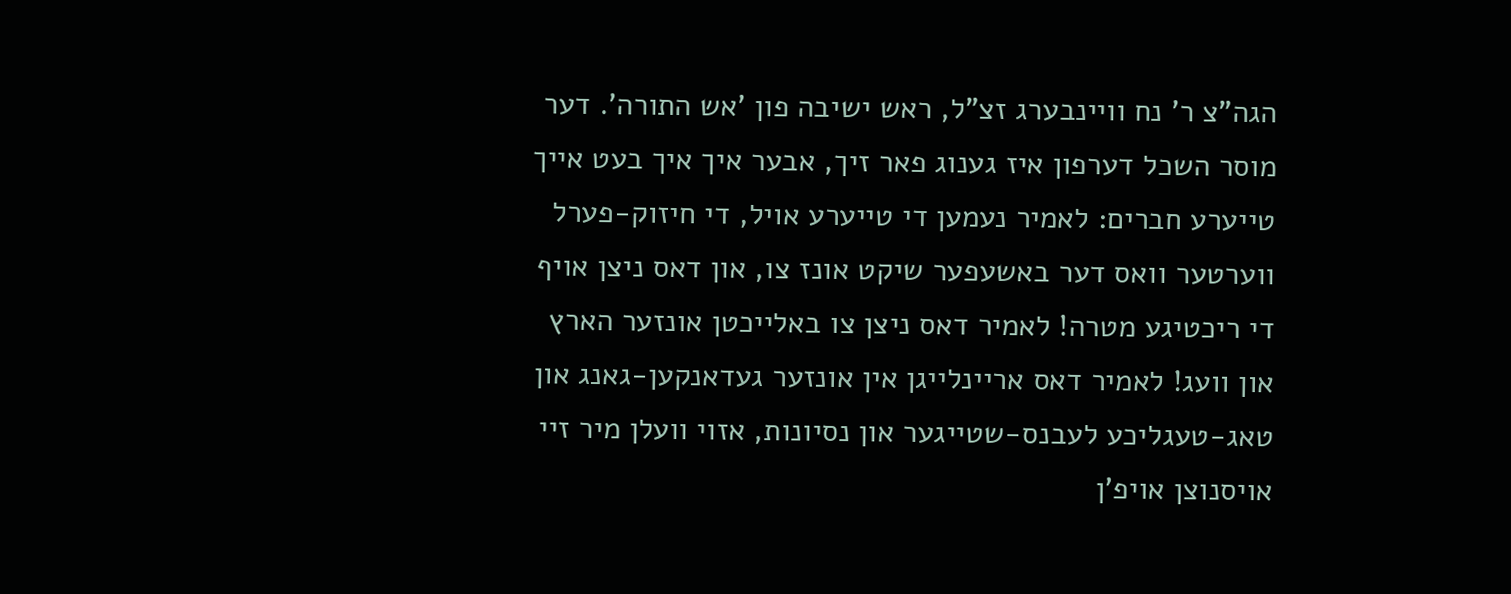הגה"צ ר' נח וויינבערג זצ"ל, ראש ישיבה פון 'אש התורה'. דער מוסר השכל דערפון איז גענוג פאר זיך, אבער איך איך בעט אייך טייערע חברים: לאמיר נעמען די טייערע אויל, די חיזוק-פערל ווערטער וואס דער באשעפער שיקט אונז צו, און דאס ניצן אויף די ריכטיגע מטרה! לאמיר דאס ניצן צו באלייכטן אונזער הארץ און וועג! לאמיר דאס אריינלייגן אין אונזער געדאנקען-גאנג און טאג-טעגליכע לעבנס-שטייגער און נסיונות, אזוי וועלן מיר זיי אויסנוצן אויפ'ן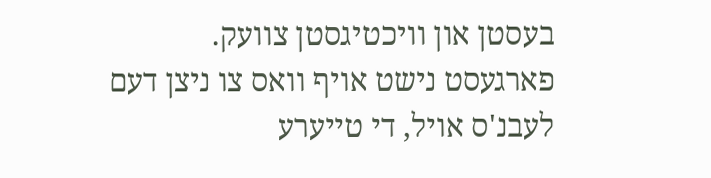בעסטן און וויכטיגסטן צוועק.
פארגעסט נישט אויף וואס צו ניצן דעם לעבנ'ס אויל, די טייערע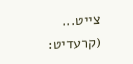צייט...
(קרעדיט: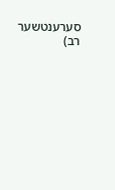סערענטשער רב)